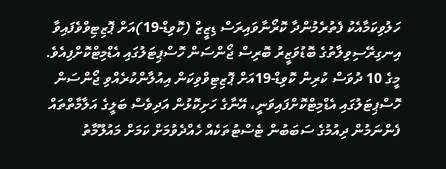ހަލުވިކަމާއެކު ފެތުރެމުންދާ ކޮރޯނާވައިރަސް ޑިޒީޒް (ކޮވިޑް-19)އަށް ޕޮޒިޓިވްވެފައިވާ އިނގިރޭސިވިލާތުގެ ބޮޑުވަޒީރު ބޮރިސް ޖޯންސަން ހޮސްޕިޓަލުގައި އެޑްމިޓްކޮށްފިއެވެ.
މީގެ 10 ދުވަސް ކުރިން ކޮވިޑް-19އަށް ޕޮޒިޓިވްވިކަން އިއުލާންކުރެއްވި ޖޯންސަން ހޮސްޕިޓަލުގައި އެޑްމިޓްކޮށްފައިވަނީ، އޭނާގެ ހަށިކޮޅުން އަދިވެސް ބަލީގެ އަލާމާތްތައް ފެންނަމުން ދިއުމުގެ ސަބަބުން ޓެސްޓުތަކެއް ހެއްދެވުމަށް ކަމަށް މައުލޫމާތު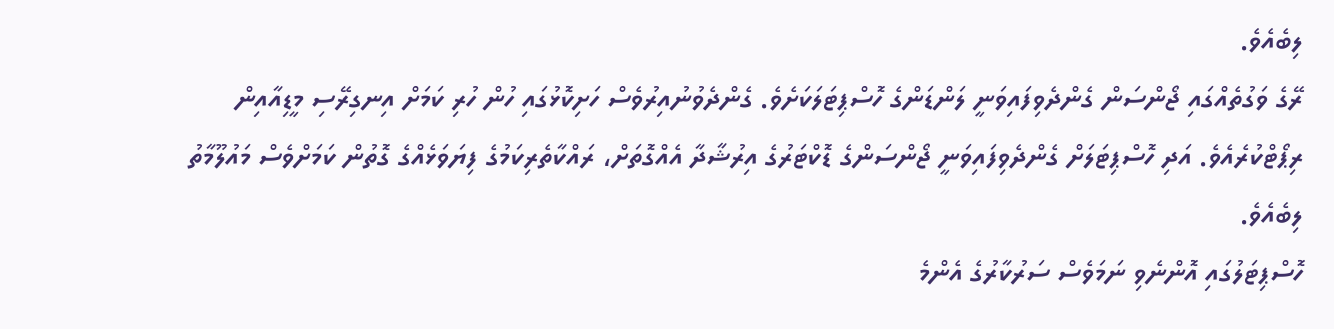ލިބެއެވެ.
ރޭގެ ވަގުތެއްގައި ޖޯންސަން ގެންދެވިފައިވަނީ ލަންޑަންގެ ހޮސްޕިޓަލަކަށެވެ. ގެންދެވުނުއިރުވެސް ހަށިކޮޅުގައި ހުން ހުރި ކަމަށް އިނގިރޭސި މީޑިއާއިން ރިޕޯޓްކުރެއެވެ. އަދި ހޮސްޕިޓަލަށް ގެންދެވިފައިވަނީ ޖޯންސަންގެ ޑޮކްޓަރުގެ އިރުޝާދާ އެއްގޮތަށް، ރައްކާތެރިކަމުގެ ފިޔަވަޅެއްގެ ގޮތުން ކަމަށްވެސް މައުލޫމާތު ލިބެއެވެ.
ހޮސްޕިޓަލުގައި އޮންނެވި ނަމަވެސް ސަރުކާރުގެ އެންމެ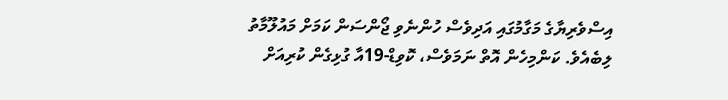އިސްވެރިޔާގެ މަގާމުގައި އަދިވެސް ހުންނެވި ޖޯންސަން ކަމަށް މައުލޫމާތު ލިބެއެވެ. ކަންމިހެން އޮތް ނަމަވެސް، ކޮވިޑް-19އާ ގުޅިގެން ކުރިއަށް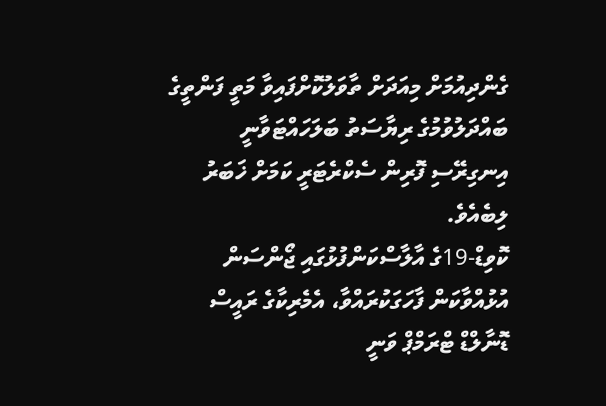ގެންދިއުމަށް މިއަދަށް ތާވަލުކޮށްފައިވާ މަތީ ފަންތީގެ ބައްދަލުވުމުގެ ރިޔާސަތު ބަލަހައްޓަވާނީ އިނގިރޭސި ފޮރިން ސެކްރެޓަރީ ކަމަށް ޚަބަރު ލިބެއެވެ.
ކޮވިޑް-19ގެ އާލާސްކަންފުޅުގައި ޖޯންސަން އުޅުއްވާކަން ފާހަގަކުރައްވާ، އެމެރިކާގެ ރައީސް ޑޮނާލްޑް ޓްރަމްޕް ވަނީ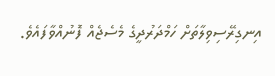އިނގިރޭސިވިލާތަށް ހަމްދަރުދީގެ މެސެޖެއް ފޮނުއްވާފައެވެ.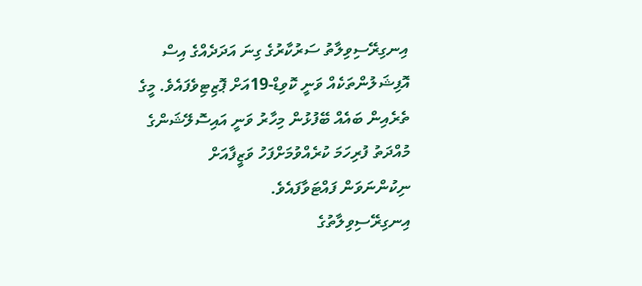އިނގިރޭސިވިލާތު ސަރުކާރުގެ ގިނަ އަދަދެއްގެ އިސް އޮފިޝަލުންތަކެއް ވަނީ ކޮވިޑް-19އަށް ޕޮޒިޓިވެފައެވެ. މީގެ ތެރެއިން ބައެއް ބޭފުޅުން މިހާރު ވަނީ އައިސޮލޭޝަންގެ މުއްދަތު ފުރިހަމަ ކުރެއްވުމަށްފަހު ވަޒީފާއަށް ނިކުންނަވަން ފައްޓަވާފައެވެ.
އިނގިރޭސިވިލާތުގެ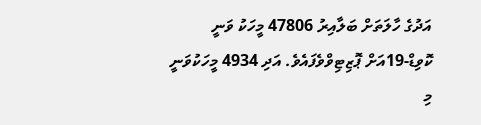އަދުގެ ހާލަތަށް ބަލާއިރު 47806 މީހަކު ވަނީ ކޮވިޑް-19އަށް ޕޮޒިޓިވްވެފައެވެ. އަދި 4934 މީހަކުވަނީ މި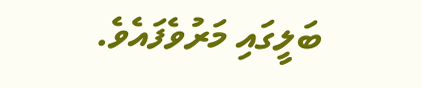ބަލީގައި މަރުވެފައެވެ.